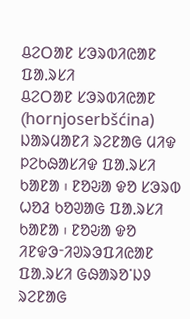ᱪᱮᱛᱟᱱ ᱥᱳᱨᱵᱤᱭᱟᱱ ᱯᱟᱹᱨᱥᱤ
ᱪᱮᱛᱟᱱ ᱥᱳᱨᱵᱤᱭᱟᱱ (hornjoserbšćina) ᱡᱟᱨᱢᱟᱱᱤ ᱨᱮᱱᱟᱜ ᱢᱤᱫ ᱞᱮᱠᱷᱟᱥᱤᱫ ᱯᱟᱹᱨᱥᱤ ᱠᱟᱱᱟ ᱾ ᱱᱚᱶᱟ ᱫᱚ ᱥᱳᱨᱵ ᱦᱚᱲ ᱠᱚᱣᱟᱜ ᱯᱟᱹᱨᱥᱤ ᱠᱟᱱᱟ ᱾ ᱱᱚᱶᱟ ᱫᱚ ᱤᱱᱫᱳᱼᱤᱣᱨᱳᱯᱤᱭᱟᱱ ᱯᱟᱹᱨᱥᱤ ᱜᱷᱟᱨᱚᱸᱡᱽ ᱨᱮᱱᱟᱜ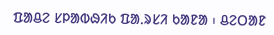ᱯᱟᱪᱮ ᱥᱞᱟᱵᱷᱤᱠ ᱯᱟᱹᱨᱥᱤ ᱠᱟᱱᱟ ᱾ ᱪᱮᱛᱟᱱ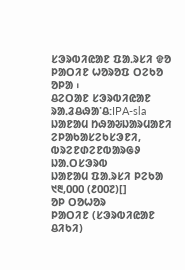ᱥᱳᱨᱵᱤᱭᱟᱱ ᱯᱟᱹᱨᱥᱤ ᱫᱚ ᱞᱟᱛᱤᱱ ᱦᱚᱨᱚᱯ ᱛᱮᱠᱚ ᱚᱞᱟ ᱾
ᱪᱮᱛᱟᱱ ᱥᱳᱨᱵᱤᱭᱟᱱ
ᱨᱟᱹᱲᱪᱷᱟᱸᱪ:IPA-sla
ᱡᱟᱱᱟᱢ ᱴᱷᱟᱶᱡᱟᱨᱢᱟᱱᱤ
ᱮᱞᱟᱠᱟᱥᱮᱠᱥᱳᱱᱤ, ᱵᱨᱮᱱᱰᱮᱱᱵᱟᱨᱜᱽ
ᱡᱟᱹᱛᱥᱳᱨᱵ
ᱡᱟᱱᱟᱢ ᱯᱟᱹᱨᱥᱤ ᱞᱮᱠᱟ
᱑᱓,᱐᱐᱐ (᱒᱐᱐᱗)[]
ᱚᱞ ᱛᱚᱦᱚᱨ
ᱞᱟᱛᱤᱱ (ᱥᱳᱨᱵᱤᱭᱟᱱ ᱪᱤᱠᱤ)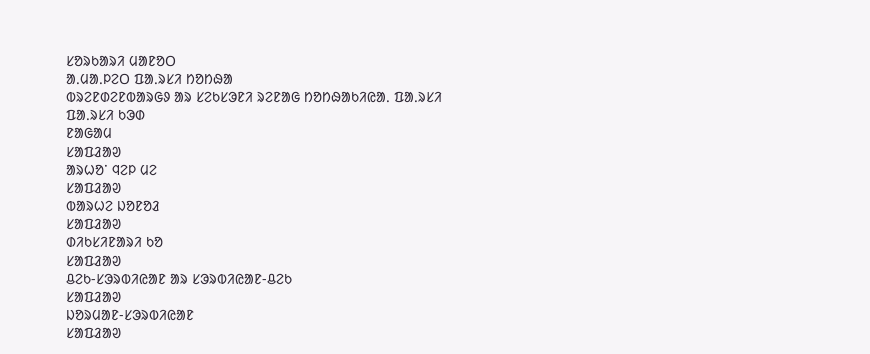ᱥᱚᱨᱠᱟᱨᱤ ᱢᱟᱱᱚᱛ
ᱟᱹᱢᱟᱹᱞᱮᱛ ᱯᱟᱹᱨᱥᱤ ᱴᱚᱴᱷᱟ
ᱵᱨᱮᱱᱰᱮᱱᱵᱟᱨᱜᱽ ᱟᱨ ᱥᱮᱠᱥᱳᱱᱤ ᱨᱮᱱᱟᱜ ᱴᱚᱴᱷᱟᱠᱤᱭᱟᱹ ᱯᱟᱹᱨᱥᱤ
ᱯᱟᱹᱨᱥᱤ ᱠᱳᱰ
ᱱᱟᱜᱟᱢ
ᱥᱟᱯᱲᱟᱣ
ᱟᱨᱦᱚᱸ ᱧᱮᱞ ᱢᱮ
ᱥᱟᱯᱲᱟᱣ
ᱵᱟᱨᱦᱮ ᱡᱚᱱᱚᱲ
ᱥᱟᱯᱲᱟᱣ
ᱰᱤᱠᱥᱤᱱᱟᱨᱤ ᱠᱚ
ᱥᱟᱯᱲᱟᱣ
ᱪᱮᱠ-ᱥᱳᱨᱵᱤᱭᱟᱱ ᱟᱨ ᱥᱳᱨᱵᱤᱭᱟᱱ-ᱪᱮᱠ
ᱥᱟᱯᱲᱟᱣ
ᱡᱚᱨᱢᱟᱱ-ᱥᱳᱨᱵᱤᱭᱟᱱ
ᱥᱟᱯᱲᱟᱣ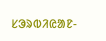ᱥᱳᱨᱵᱤᱭᱟᱱ-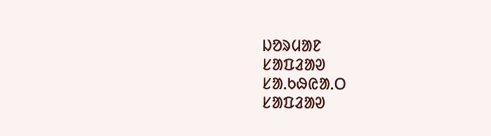ᱡᱚᱨᱢᱟᱱ
ᱥᱟᱯᱲᱟᱣ
ᱥᱟᱹᱠᱷᱭᱟᱹᱛ
ᱥᱟᱯᱲᱟᱣ